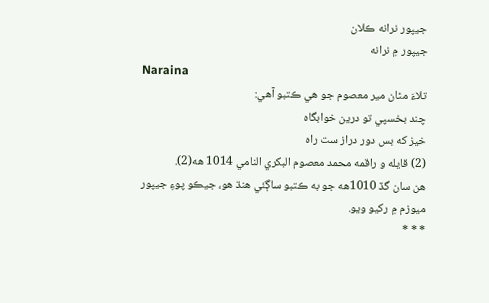جيپور نرانه ڪلان
جيپور ۾ نرانه
Naraina
تلاءَ مٿان مير معصوم جو هي ڪتبو آهي:
چند بخسپي تو درين خوابگاه
خيز که بس دور دراز ست راه
(2) قايله و راقمه محمد معصوم البکري النامي 1014 هه(2).
هن سان گڏ 1010هه جو به ڪتبو ساڳئي هنڌ هو، جيڪو پوءِ جيپور
ميوزم ۾ رکيو ويو.
* * *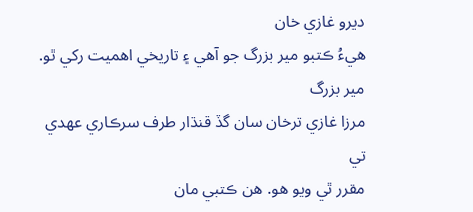ديرو غازي خان
هيءُ ڪتبو مير بزرگ جو آهي ۽ تاريخي اهميت رکي ٿو. مير بزرگ
مرزا غازي ترخان سان گڏ قنڌار طرف سرڪاري عهدي تي
مقرر ٿي ويو هو. هن ڪتبي مان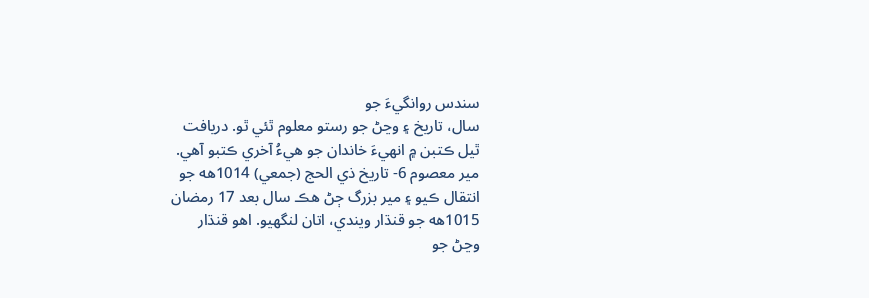سندس روانگيءَ جو
سال، تاريخ ۽ وڃڻ جو رستو معلوم ٿئي ٿو. دريافت
ٿيل ڪتبن ۾ انهيءَ خاندان جو هيءُ آخري ڪتبو آهي.
مير معصوم 6- تاريخ ذي الحج (جمعي) 1014هه جو
انتقال ڪيو ۽ مير بزرگ ڄڻ هڪ سال بعد 17 رمضان
1015هه جو قنڌار ويندي، اتان لنگهيو. اهو قنڌار
وڃڻ جو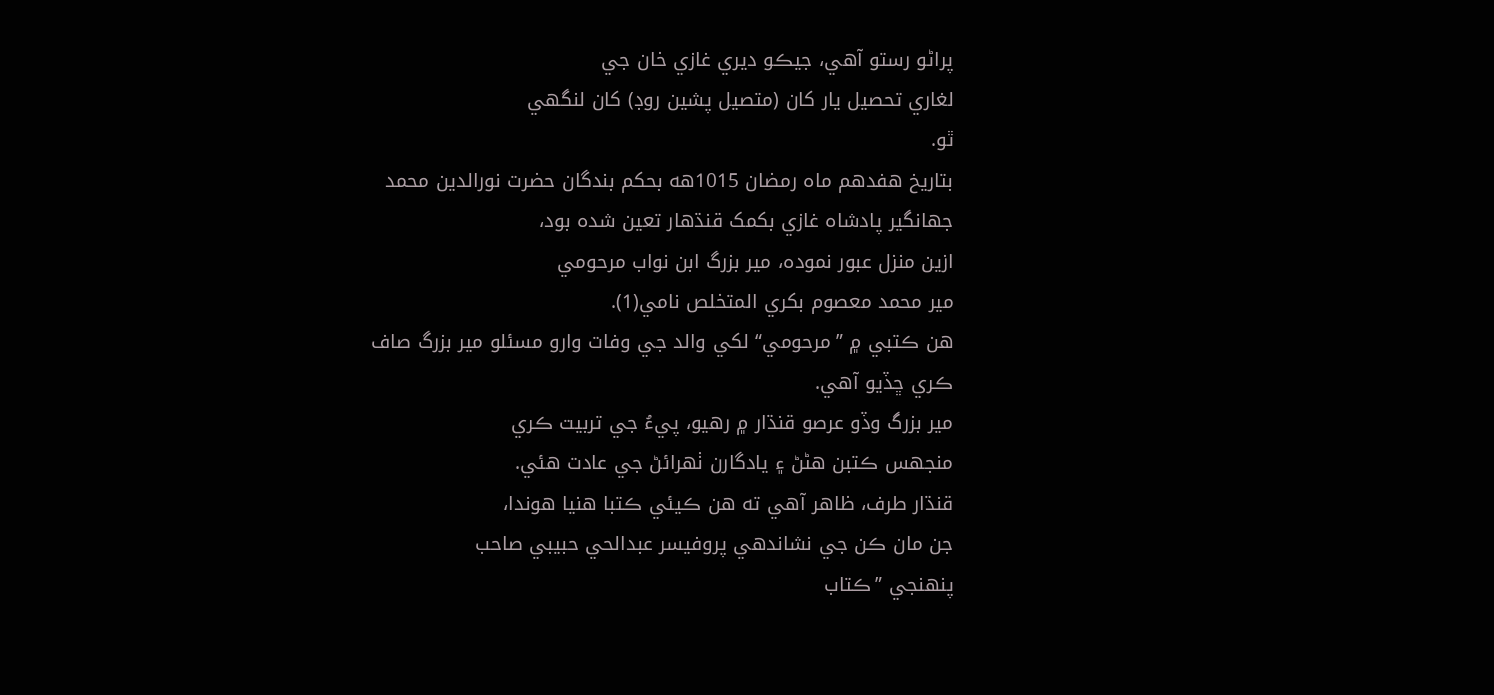پراڻو رستو آهي، جيڪو ديري غازي خان جي
لغاري تحصيل يار کان (متصيل پشين روڊ) کان لنگهي
ٿو.
بتاريخ هفدهم ماه رمضان 1015هه بحکم بندگان حضرت نورالدين محمد
جهانگير پادشاه غازي بکمک قنڌهار تعين شده بود،
ازين منزل عبور نموده، مير بزرگ ابن نواب مرحومي
مير محمد معصوم بکري المتخلص نامي(1).
هن ڪتبي ۾ ”مرحومي“ لکي والد جي وفات وارو مسئلو مير بزرگ صاف
ڪري ڇڏيو آهي.
مير بزرگ وڏو عرصو قنڌار ۾ رهيو، پيءُ جي تربيت ڪري
منجهس ڪتبن هڻڻ ۽ يادگارن ٺهرائڻ جي عادت هئي.
قنڌار طرف، ظاهر آهي ته هن ڪيئي ڪتبا هنيا هوندا،
جن مان ڪن جي نشاندهي پروفيسر عبدالحي حبيبي صاحب
پنهنجي ”ڪتاب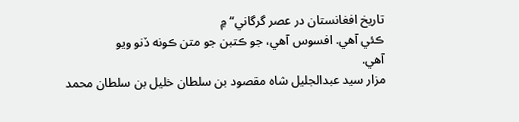تاريخ افغانستان در عصر گرگاني“ ۾
ڪئي آهي. افسوس آهي، جو ڪتبن جو متن ڪونه ڏنو ويو
آهي.
مزار سيد عبدالجليل شاه مقصود بن سلطان خليل بن سلطان محمد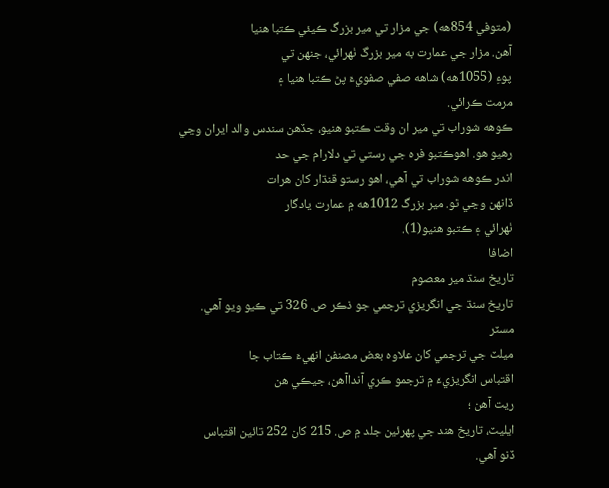(متوفي 854هه) جي مزار تي مير بزرگ ڪيئي ڪتبا هنيا
آهن. مزار جي عمارت به مير بزرگ ٺهرائي، جنهن تي
پوءِ (1055هه) شاهه صفي صفويءَ پڻ ڪتبا هنيا ۽
مرمت ڪرائي.
ڪوهه شوراب تي مير ان وقت ڪتبو هنيو، جڏهن سندس والد ايران وڃي
رهيو هو. اهوڪتبو فره جي رستي تي دلارام جي حد
اندر ڪوهه شوراب تي آهي، اهو رستو قنڌار کان هرات
ڏانهن وڃي ٿو. مير بزرگ 1012هه ۾ عمارت يادگار
ٺهرائي ۽ ڪتبو هنيو(1).
اضافا
تاريخ سنڌ مير معصوم
تاريخ سنڌ جي انگريزي ترجمي جو ذڪر ص. 326 تي ڪيو ويو آهي. مسٽر
ميلٽ جي ترجمي کان علاوه بعض مصنفن انهيءَ ڪتاب جا
اقتباس انگريزيءَ ۾ ترجمو ڪري آنداآهن، جيڪي هن
ريت آهن ؛
ايليٽ، تاريخ هند جي پهرئين جلد ۾ ص. 215 کان 252 تائين اقتباس
ڏنو آهي.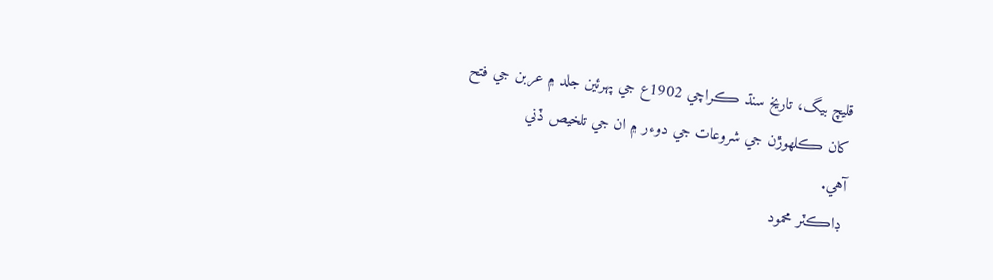قليچ بيگ، تاريخ سنڌ ڪراچي 1902ع جي پهرئين جلد ۾ عربن جي فتح
کان ڪلهوڙن جي شروعات جي دوءر ۾ ان جي تلخيص ڏني
آهي.
ڊاڪٽر محمود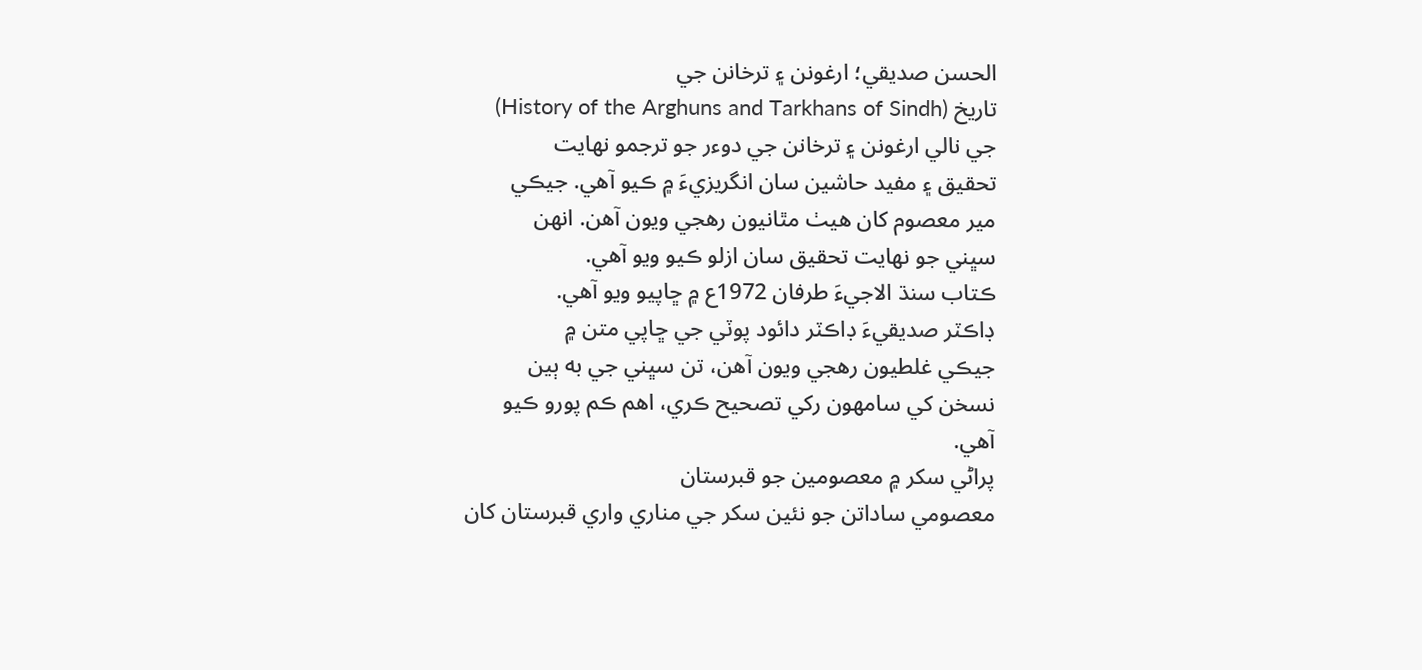الحسن صديقي؛ ارغونن ۽ ترخانن جي
تاريخ (History of the Arghuns and Tarkhans of Sindh)
جي نالي ارغونن ۽ ترخانن جي دوءر جو ترجمو نهايت
تحقيق ۽ مفيد حاشين سان انگريزيءَ ۾ ڪيو آهي. جيڪي
مير معصوم کان هيٺ مٿانيون رهجي ويون آهن. انهن
سڀني جو نهايت تحقيق سان ازلو ڪيو ويو آهي.
ڪتاب سنڌ الاجيءَ طرفان 1972ع ۾ ڇاپيو ويو آهي.
ڊاڪٽر صديقيءَ ڊاڪٽر دائود پوٽي جي ڇاپي متن ۾
جيڪي غلطيون رهجي ويون آهن، تن سڀني جي به ٻين
نسخن کي سامهون رکي تصحيح ڪري، اهم ڪم پورو ڪيو
آهي.
پراڻي سکر ۾ معصومين جو قبرستان
معصومي ساداتن جو نئين سکر جي مناري واري قبرستان کان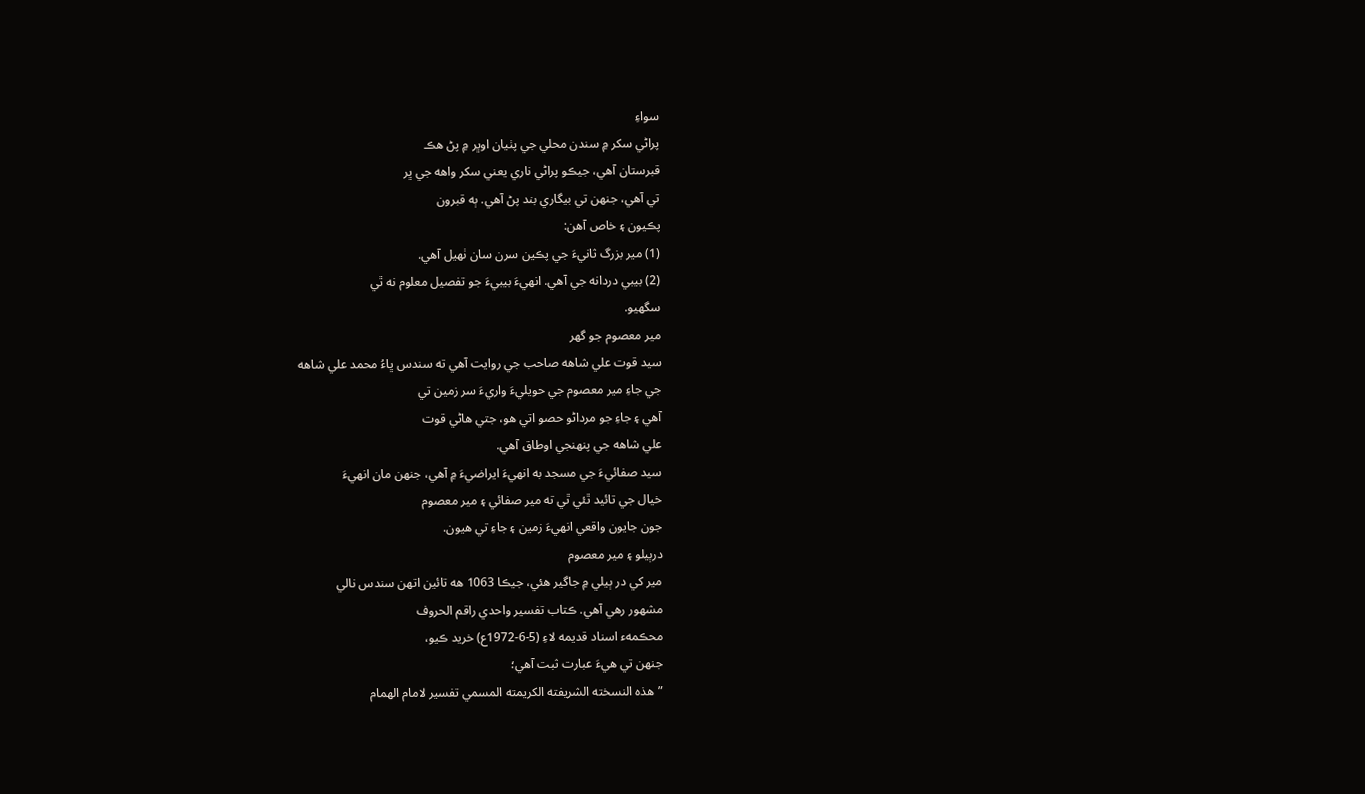سواءِ
پراڻي سکر ۾ سندن محلي جي پٺيان اوڀر ۾ پڻ هڪ
قبرستان آهي، جيڪو پراڻي ناري يعني سکر واهه جي ڀر
تي آهي، جنهن تي بيگاري بند پڻ آهي. ٻه قبرون
پڪيون ۽ خاص آهن:
(1) مير بزرگ ثانيءَ جي پڪين سرن سان ٺهيل آهي.
(2) بيبي دردانه جي آهي. انهيءَ بيبيءَ جو تفصيل معلوم نه ٿي
سگهيو.
مير معصوم جو گهر
سيد قوت علي شاهه صاحب جي روايت آهي ته سندس ڀاءُ محمد علي شاهه
جي جاءِ مير معصوم جي حويليءَ واريءَ سر زمين تي
آهي ۽ جاءِ جو مرداڻو حصو اتي هو، جتي هاڻي قوت
علي شاهه جي پنهنجي اوطاق آهي.
سيد صفائيءَ جي مسجد به انهيءَ ايراضيءَ ۾ آهي، جنهن مان انهيءَ
خيال جي تائيد ٿئي ٿي ته مير صفائي ۽ مير معصوم
جون جايون واقعي انهيءَ زمين ۽ جاءِ تي هيون.
درٻيلو ۽ مير معصوم
مير کي در ٻيلي ۾ جاگير هئي، جيڪا 1063 هه تائين اتهن سندس نالي
مشهور رهي آهي. ڪتاب تفسير واحدي راقم الحروف
محڪمهء اسناد قديمه لاءِ (5-6-1972ع) خريد ڪيو،
جنهن تي هيءَ عبارت ثبت آهي؛
”هذه النسخته الشريفته الکريمته المسمي تفسير لامام الهمام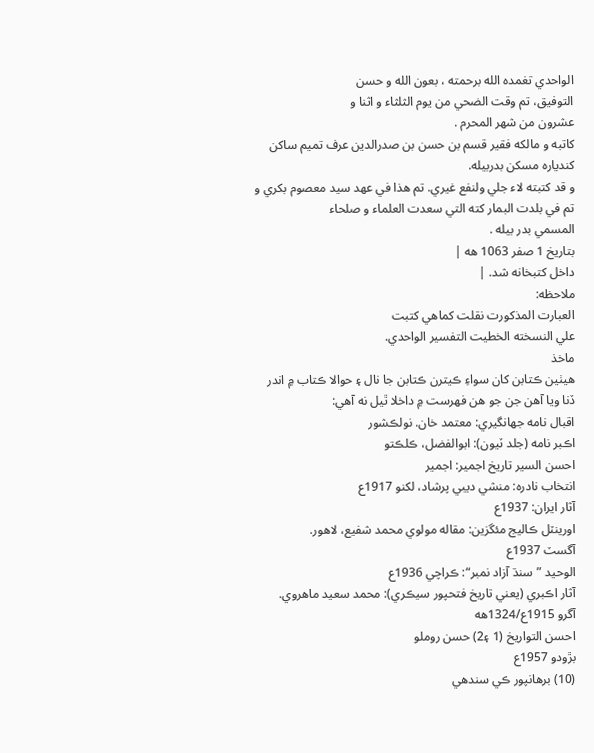الواحدي تغمده الله برحمته ، بعون الله و حسن
التوفيق، تم وقت الضحي من يوم الثلثاء و اثنا و
عشرون من شهر المحرم .
کاتبه و مالکه فقير قسم بن حسن بن صدرالدين عرف تميم ساکن
کندياره مسکن بدربيله.
و قد کتبته لاء جلي ولنفع غيري. تم هذا في عهد سيد معصوم بکري و
تم في بلدت البمار کته التي سعدت العلماء و صلحاء
المسمي بدر بيله .
بتاريخ 1 صفر 1063 هه |
داخل کتبخانه شد. |
ملاحظه:
العبارت المذکورت نقلت کماهي کتبت
علي النسخته الخطيت التفسير الواحدي.
ماخذ
هيٺين ڪتابن کان سواءِ ڪيترن ڪتابن جا نال ۽ حوالا ڪتاب ۾ اندر
ڏنا ويا آهن جن جو هن فهرست ۾ داخلا ٿيل نه آهي:
اقبال نامه جهانگيري: معتمد خان. نولڪشور
اڪبر نامه (جلد ٽيون): ابوالفضل، ڪلڪتو
احسن السير تاريخ اجمير: اجمير
انتخاب نادره: منشي ديبي پرشاد، لکنو 1917ع
آثار ايران: 1937ع
اورينٽل ڪاليج مئگزين: مقاله مولوي محمد شفيع، لاهور.
آگسٽ 1937ع
الوحيد ”سنڌ آزاد نمبر“: ڪراچي 1936ع
آثار اڪبري (يعني تاريخ فتحپور سيڪري): محمد سعيد ماهروي.
آگرو 1915ع/1324هه
احسن التواريخ (1 ۽2) حسن روملو
بڙودو 1957ع
(10) برهانپور ڪي سندهي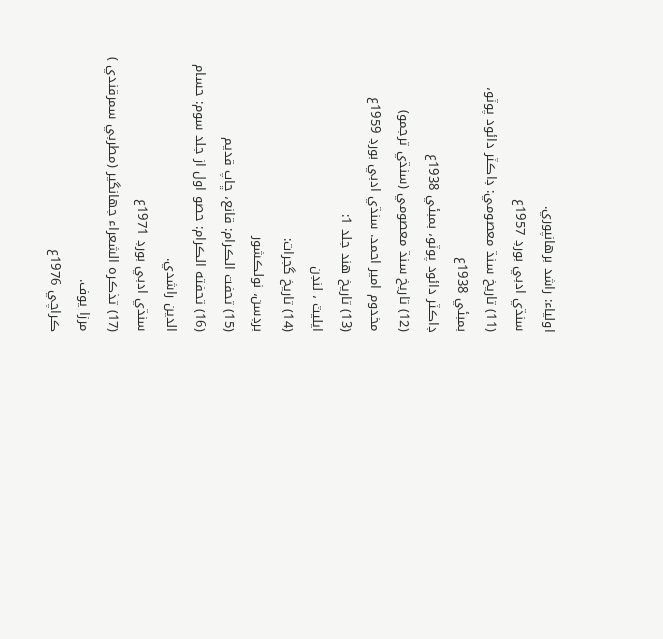اولياء: راشد برهانپوري.
سنڌي ادبي بورڊ 1957ع
(11) تاريخ سنڌ معصومي: ڊاڪٽر دائود پوٽو، بمبئي 1938ع
ڊاڪٽر دائود پوٽو، بمبئي 1938ع
(12) تاريخ سنڌ معصومي (سنڌي ترجمو)
مخدوم امير احمد. سنڌي ادبي بورڊ 1959ع
(13) تاريخ هند جلد 1:
ايليٽ ، لنڊن
(14) تاريخ گجرات:
برڊسن، نولڪشور
(15) تحفت الڪرام: قانع، ڇاپ قديم
(16) تحفته الڪرام: حصو اول از جلد سوم: حسام الدين راشدي.
سنڌي ادبي بورڊ 1971ع
(17) تذڪره الشعراء جهانگير (مطربي سمرقندي ) مرزا يوف.
ڪراچي 1976ع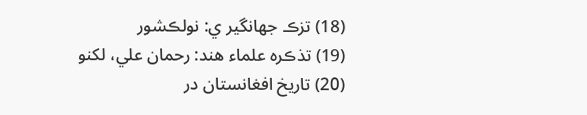(18) تزڪ جهانگير ي: نولڪشور
(19) تذڪره علماء هند: رحمان علي، لکنو
(20) تاريخ افغانستان در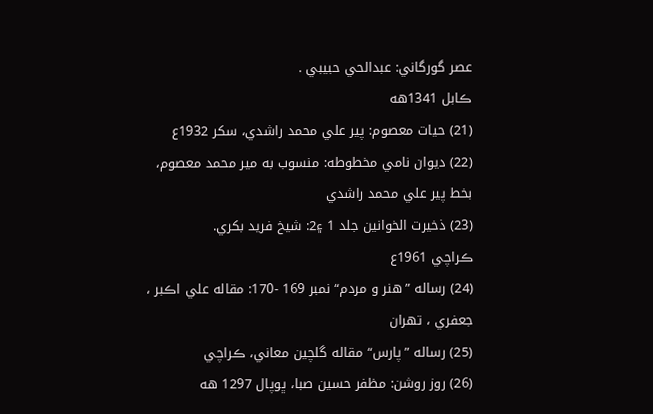عصر گورگاني: عبدالحي حبيبي .
ڪابل 1341هه
(21) حيات معصوم: پير علي محمد راشدي، سکر 1932ع
(22) ديوان نامي مخطوطه: منسوب به مير محمد معصوم،
بخط پير علي محمد راشدي
(23) ذخيرت الخوانين جلد 1 ۽2: شيخ فريد بکري.
ڪراچي 1961ع
(24) رساله ”هنر و مردم“ نمبر 169 -170: مقاله علي اڪبر ،
جعفري ، تهران
(25) رساله ”پارس“ مقاله گلچين معاني، ڪراچي
(26) روز روشن: مظفر حسين صبا، ڀوپال 1297 هه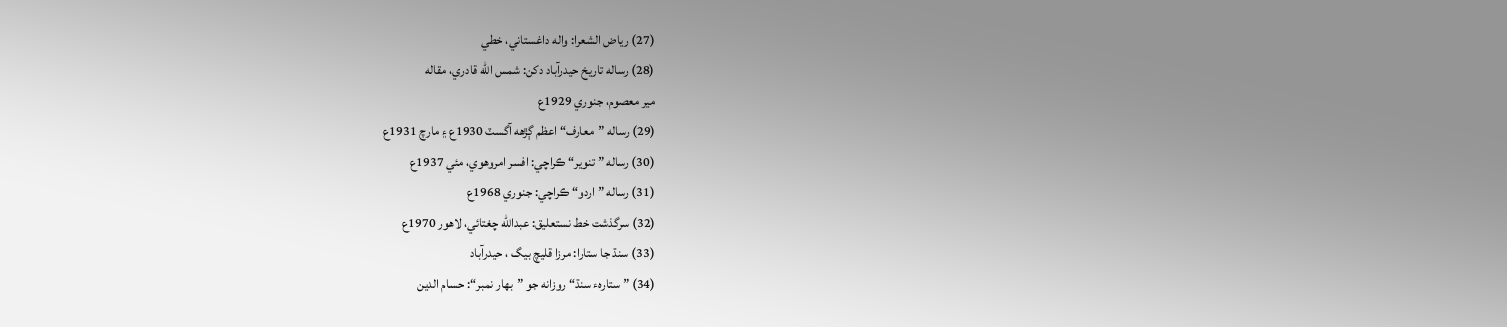(27) رياض الشعرا: واله داغستاني، خطي
(28) رساله تاريخ حيدرآباد دکن: شمس الله قادري، مقاله
مير معصوم، جنوري 1929ع
(29) رساله ”معارف“ اعظم ڳڙهه آگسٽ 1930ع ۽ مارچ 1931ع
(30) رساله ”تنوير“ ڪراچي: افسر امروهوي، مئي 1937ع
(31) رساله ”اردو“ ڪراچي: جنوري 1968ع
(32) سرگذشت خط نستعليق: عبدالله چغتائي، لاهور 1970ع
(33) سنڌ جا ستارا: مرزا قليچ بيگ ، حيدرآباد
(34) ”ستارهء سنڌ“ روزانه جو ”بهار نمبر“: حسام الدين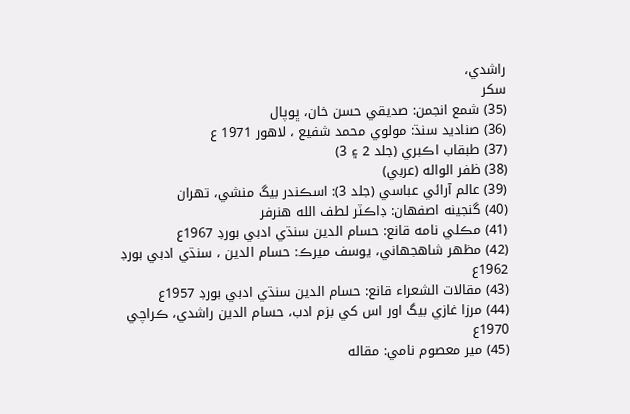راشدي،
سکر
(35) شمع انجمن: صديقي حسن خان، ڀوپال
(36) صناديد سنڌ: مولوي محمد شفيع ، لاهور 1971 ع
(37) طبقاب اڪبري (جلد 2 ۽ 3)
(38) ظفر الواله (عربي)
(39) عالم آرائي عباسي (جلد 3): اسڪندر بيگ منشي، تهران
(40) گنجينه اصفهان: ڊاڪٽر لطف الله هنرفر
(41) مڪلي نامه قانع: حسام الدين سنڌي ادبي بورڊ 1967ع
(42) مظهر شاهجهاني، يوسف ميرڪ: حسام الدين ، سنڌي ادبي بورڊ
1962ع
(43) مقالات الشعراء قانع: حسام الدين سنڌي ادبي بورڊ 1957ع
(44) مرزا غازي بيگ اور اس کي بزم ادب، حسام الدين راشدي، ڪراچي
1970ع
(45) مير معصوم نامي: مقاله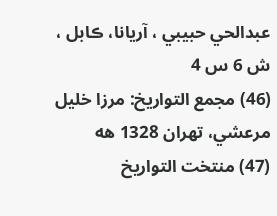عبدالحي حبيبي ، آريانا، ڪابل ،
ش 6 س 4
(46) مجمع التواريخ: مرزا خليل مرعشي، تهران 1328 هه
(47) منتخت التواريخ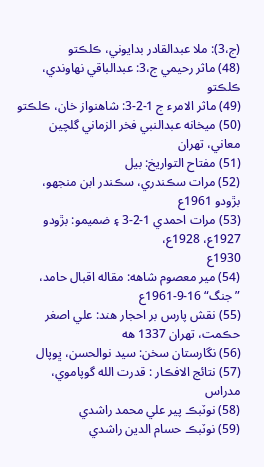(ج،3): ملا عبدالقادر بدايوني، ڪلڪتو
(48) ماثر رحيمي ج،3: عبدالباقي نهاوندي، ڪلڪتو
(49) ماثر الامرء ج 1-2-3: شاهنواز خان، ڪلڪتو
(50) ميخانه عبدالنبي فخر الزماني گلچين معاني، تهران
(51) مفتاح التواريخ: بيل
(52) مرات سڪندري، سڪندر ابن منجهو، بڙودو 1961ع
(53) مرات احمدي 1-2-3 ۽ ضميمو: بڙودو 1927ع، 1928ع،
1930ع
(54) مير معصوم شاهه: مقاله اقبال حامد، ”جنگ“ 16-9-1961ع
(55) نقش پارس بر احجار هند: علي اصغر حڪمت، تهران 1337 هه
(56) نگارستان سخن: سيد نوالحسن، ڀوپال
(57) نتائج الافڪار : قدرت الله گوپاموي، مدراس
(58) نوٽبڪ پير علي محمد راشدي
(59) نوٽبڪ حسام الدين راشدي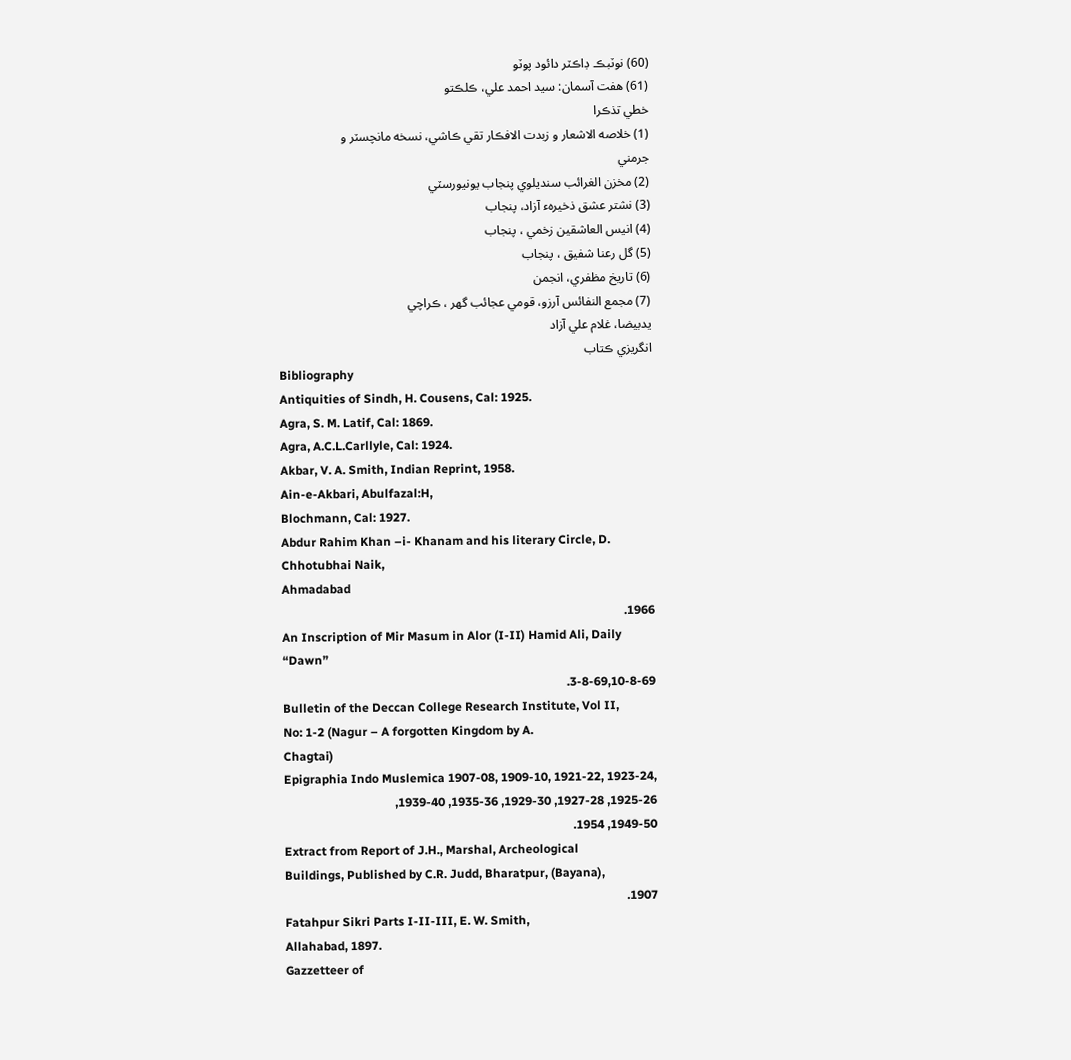(60) نوٽبڪ ڊاڪٽر دائود پوٽو
(61) هفت آسمان: سيد احمد علي، ڪلڪتو
خطي تذڪرا
(1) خلاصه الاشعار و زبدت الافڪار تقي ڪاشي، نسخه مانچسٽر و
جرمني
(2) مخزن الغرائب سنديلوي پنجاب يونيورسٽي
(3) نشتر عشق ذخيرهء آزاد، پنجاب
(4) انيس العاشقين زخمي ، پنجاب
(5) گل رعنا شفيق ، پنجاب
(6) تاريخ مظفري، انجمن
(7) مجمع النفائس آرزو، قومي عجائب گهر ، ڪراچي
يدبيضا، غلام علي آزاد
انگريزي ڪتاب
Bibliography
Antiquities of Sindh, H. Cousens, Cal: 1925.
Agra, S. M. Latif, Cal: 1869.
Agra, A.C.L.Carllyle, Cal: 1924.
Akbar, V. A. Smith, Indian Reprint, 1958.
Ain-e-Akbari, Abulfazal:H,
Blochmann, Cal: 1927.
Abdur Rahim Khan –i- Khanam and his literary Circle, D.
Chhotubhai Naik,
Ahmadabad
1966.
An Inscription of Mir Masum in Alor (I-II) Hamid Ali, Daily
“Dawn”
3-8-69,10-8-69.
Bulletin of the Deccan College Research Institute, Vol II,
No: 1-2 (Nagur – A forgotten Kingdom by A.
Chagtai)
Epigraphia Indo Muslemica 1907-08, 1909-10, 1921-22, 1923-24,
1925-26, 1927-28, 1929-30, 1935-36, 1939-40,
1949-50, 1954.
Extract from Report of J.H., Marshal, Archeological
Buildings, Published by C.R. Judd, Bharatpur, (Bayana),
1907.
Fatahpur Sikri Parts I-II-III, E. W. Smith,
Allahabad, 1897.
Gazzetteer of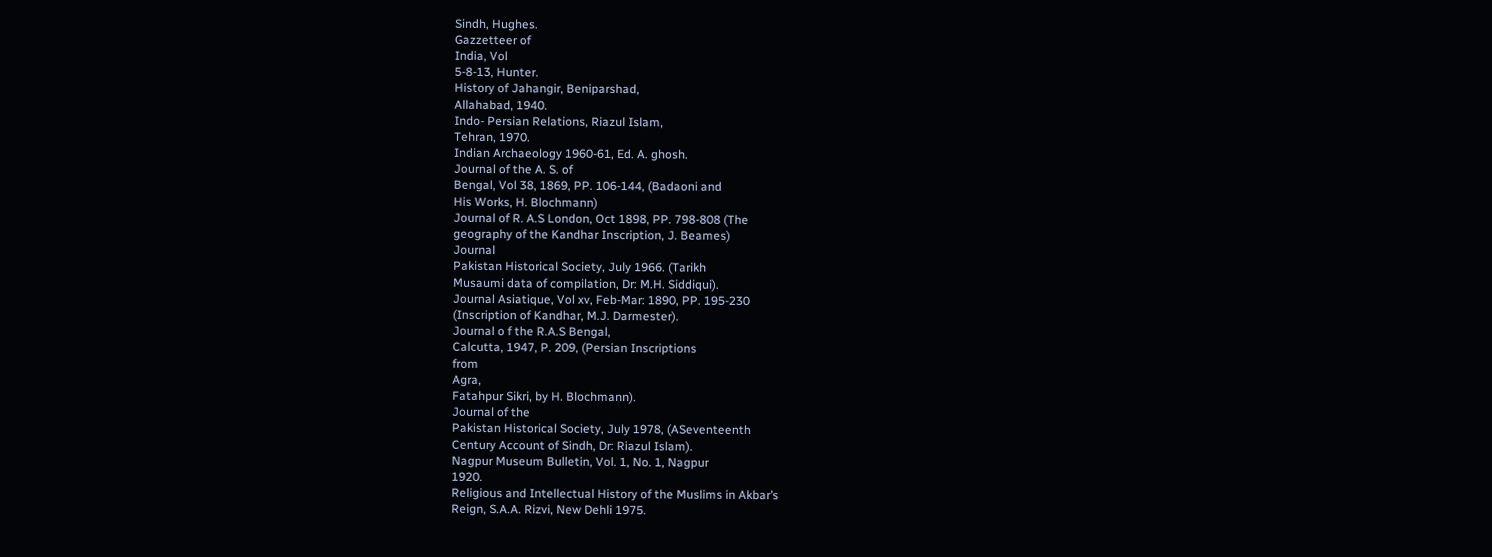Sindh, Hughes.
Gazzetteer of
India, Vol
5-8-13, Hunter.
History of Jahangir, Beniparshad,
Allahabad, 1940.
Indo- Persian Relations, Riazul Islam,
Tehran, 1970.
Indian Archaeology 1960-61, Ed. A. ghosh.
Journal of the A. S. of
Bengal, Vol 38, 1869, PP. 106-144, (Badaoni and
His Works, H. Blochmann)
Journal of R. A.S London, Oct 1898, PP. 798-808 (The
geography of the Kandhar Inscription, J. Beames)
Journal
Pakistan Historical Society, July 1966. (Tarikh
Musaumi data of compilation, Dr: M.H. Siddiqui).
Journal Asiatique, Vol xv, Feb-Mar: 1890, PP. 195-230
(Inscription of Kandhar, M.J. Darmester).
Journal o f the R.A.S Bengal,
Calcutta, 1947, P. 209, (Persian Inscriptions
from
Agra,
Fatahpur Sikri, by H. Blochmann).
Journal of the
Pakistan Historical Society, July 1978, (ASeventeenth
Century Account of Sindh, Dr: Riazul Islam).
Nagpur Museum Bulletin, Vol. 1, No. 1, Nagpur
1920.
Religious and Intellectual History of the Muslims in Akbar’s
Reign, S.A.A. Rizvi, New Dehli 1975.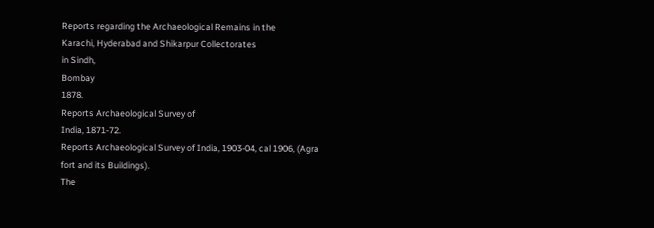Reports regarding the Archaeological Remains in the
Karachi, Hyderabad and Shikarpur Collectorates
in Sindh,
Bombay
1878.
Reports Archaeological Survey of
India, 1871-72.
Reports Archaeological Survey of India, 1903-04, cal 1906, (Agra
fort and its Buildings).
The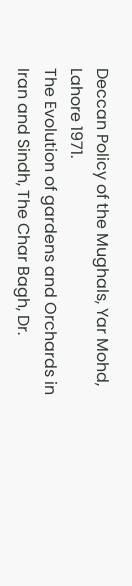Deccan Policy of the Mughals, Yar Mohd,
Lahore 1971.
The Evolution of gardens and Orchards in
Iran and Sindh, The Char Bagh, Dr.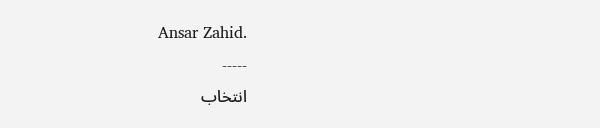Ansar Zahid.
-----
انتخاب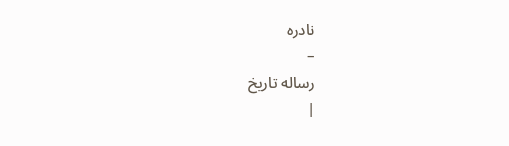نادره
–
رساله تاريخ
|